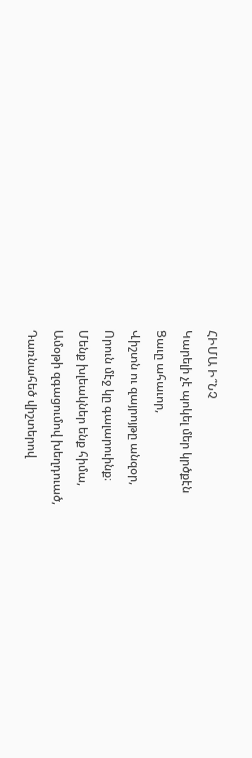ՀԻՄԱ Ի՞ՆՉ
Կարելի չէ պոկել մեր կրծքէն
Ցաւը ահաւոր,
Վիշտն ու զայրոյթը անզօր,
Որուն մէջ կը գալարուինք։
Մենք խլեակներ ենք հիմա,
Ամօթի զգացումով խեղդուած,
Դառնահեծ վիշտերով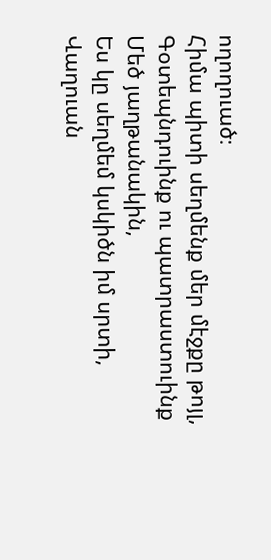ողողուած։
Հիմա պիտի սեղմենք մեր մէջքը թոյլ,
Գօտեպնդուինք ու պատրաստուինք
Մեծ յաղթանակին,
Ես կը սեղմեմ կսկիծն իմ սրտի,
Վաղուան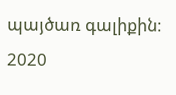պայծառ գալիքին։
2020